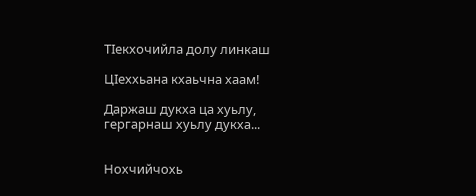ТIекхочийла долу линкаш

ЦIеххьана кхаьчна хаам!

Даржаш дукха ца хуьлу, гергарнаш хуьлу дукха...


Нохчийчохь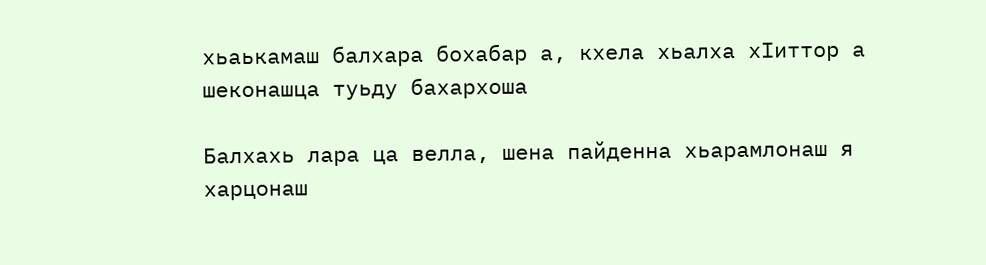хьаькамаш балхара бохабар а, кхела хьалха хIиттор а шеконашца туьду бахархоша

Балхахь лара ца велла, шена пайденна хьарамлонаш я харцонаш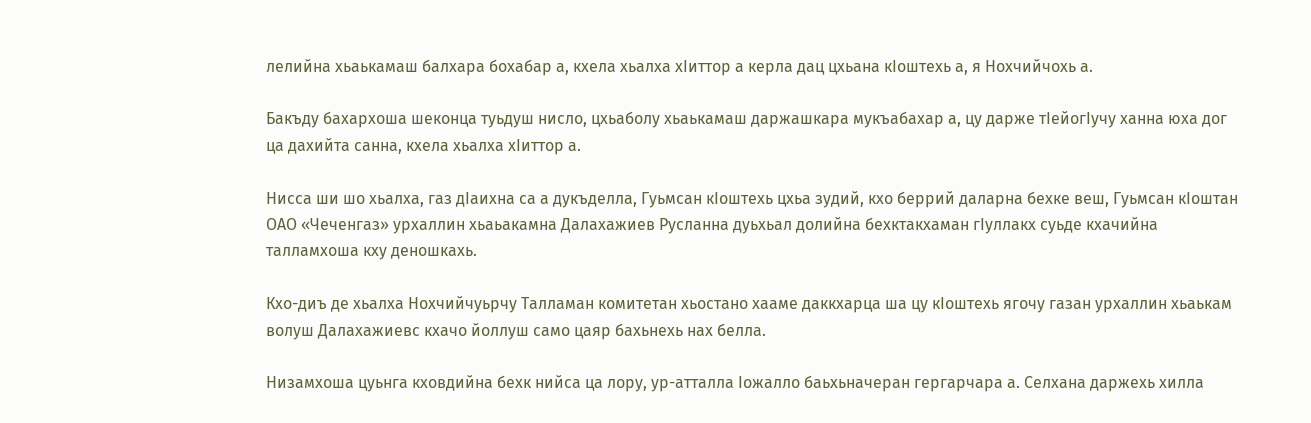лелийна хьаькамаш балхара бохабар а, кхела хьалха хIиттор а керла дац цхьана кIоштехь а, я Нохчийчохь а.

Бакъду бахархоша шеконца туьдуш нисло, цхьаболу хьаькамаш даржашкара мукъабахар а, цу дарже тIейогIучу ханна юха дог ца дахийта санна, кхела хьалха хIиттор а.

Нисса ши шо хьалха, газ дIаихна са а дукъделла, Гуьмсан кIоштехь цхьа зудий, кхо беррий даларна бехке веш, Гуьмсан кIоштан ОАО «Чеченгаз» урхаллин хьаьакамна Далахажиев Русланна дуьхьал долийна бехктакхаман гIуллакх суьде кхачийна талламхоша кху деношкахь.

Кхо-диъ де хьалха Нохчийчуьрчу Талламан комитетан хьостано хааме даккхарца ша цу кIоштехь ягочу газан урхаллин хьаькам волуш Далахажиевс кхачо йоллуш само цаяр бахьнехь нах белла.

Низамхоша цуьнга кховдийна бехк нийса ца лору, ур-атталла Iожалло баьхьначеран гергарчара а. Селхана даржехь хилла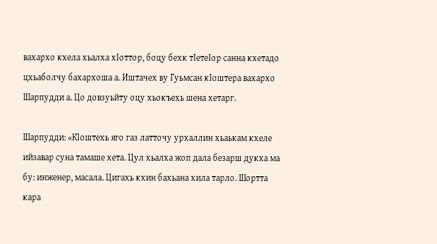вахархо кхела хьалха хIоттор, боцу бехк тIетеIор санна кхетадо цхьаболчу бахархоша а. Иштачех ву Гуьмсан кIоштера вахархо Шарпудди а. Цо довзуьйту оцу хьокъехь шена хетарг.

Шарпудди: «КIоштехь яго газ латточу урхаллин хьаькам кхеле ийзавар суна тамаше хета. Цул хьалха жоп дала безарш дукха ма бу: инженер, масала. Цигахь кхин бахьана хила тарло. Шортта кара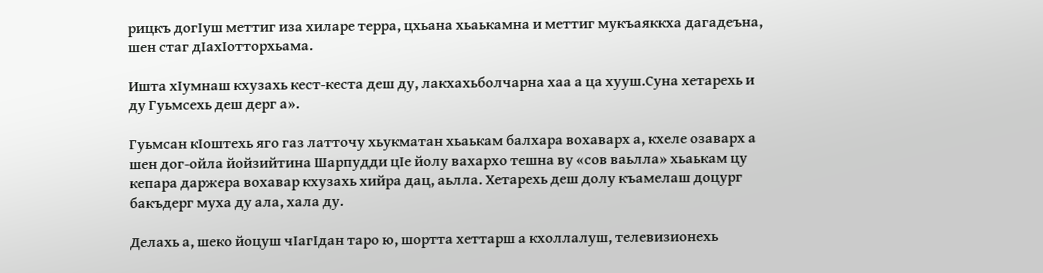рицкъ догIуш меттиг иза хиларе терра, цхьана хьаькамна и меттиг мукъаяккха дагадеъна, шен стаг дIахIотторхьама.

Ишта хIумнаш кхузахь кест-кеста деш ду, лакхахьболчарна хаа а ца хууш.Суна хетарехь и ду Гуьмсехь деш дерг а».

Гуьмсан кIоштехь яго газ латточу хьукматан хьаькам балхара вохаварх а, кхеле озаварх а шен дог-ойла йойзийтина Шарпудди цIе йолу вахархо тешна ву «сов ваьлла» хьаькам цу кепара даржера вохавар кхузахь хийра дац, аьлла. Хетарехь деш долу къамелаш доцург бакъдерг муха ду ала, хала ду.

Делахь а, шеко йоцуш чIагIдан таро ю, шортта хеттарш а кхоллалуш, телевизионехь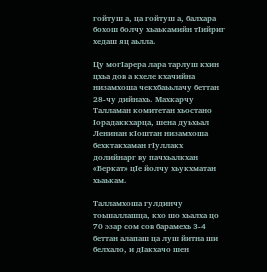гойтуш а, ца гойтуш а, балхара бохош болчу хьаькамийн тIийриг хедаш яц аьлла.

Цу могIарера лара тарлуш кхин цхьа дов а кхеле кхачийна низамхоша чекхбаььлачу беттан 28-чу дийнахь. Махкарчу Талламан комитетан хьостано Iорадаккхарца, шена дуьхьал Ленинан кIоштан низамхоша бехктакхаман гIуллакх долийнарг ву пачхьалкхан «Беркат» цIе йолчу хьукхматан хьаькам.

Талламхоша гулдинчу тоьшаллашца, кхо шо хьалха цо 70 эзар сом сов барамехь 3-4 беттан алапаш ца луш йитна ши белхало, и дIакхачо шен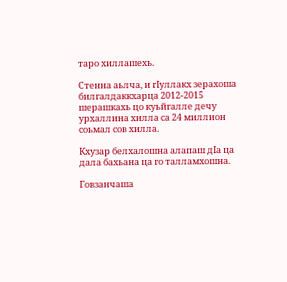таро хиллашехь.

Стенна аьлча, и гIуллакх зерахоша билгалдаккхарца 2012-2015 шерашкахь цо куьйгалле дечу урхаллина хилла са 24 миллион соьмал сов хилла.

Кхузар белхалошна алапаш дIа ца дала бахьана ца го талламхошна.

Говзанчаша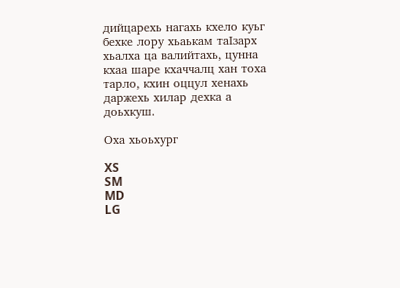дийцарехь нагахь кхело куьг бехке лору хьаькам таIзарх хьалха ца валийтахь, цунна кхаа шаре кхаччалц хан тоха тарло, кхин оццул хенахь даржехь хилар дехка а доьхкуш.

Оха хьоьхург

XS
SM
MD
LG